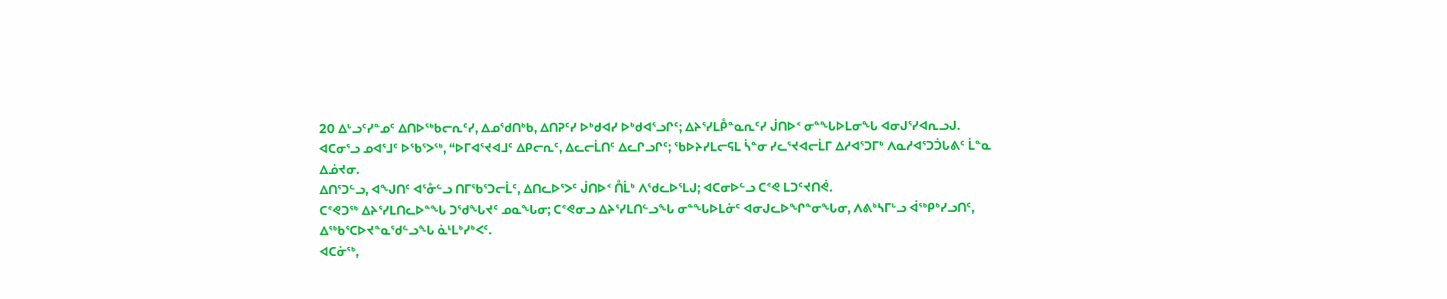20 ᐃᒡᓗᑦᓯᓐᓄᑦ ᐃᑎᐅᖅᑲᓕᕆᑦᓯ, ᐃᓄᖁᑎᒃᑲ, ᐃᑎᕈᑦᓯ ᐅᒃᑯᐊᓯ ᐅᒃᑯᐊᕐᓗᒋᑦ; ᐃᔨᕐᓯᒪᑬᓐᓇᕆᑦᓯ ᒎᑎᐅᑉ ᓂᓐᖓᐅᒪᓂᖓ ᐊᓂᒍᕐᓯᐊᕆᓗᒍ.
ᐊᑕᓂᕐᓗ ᓄᐊᕐᒧᑦ ᐅᖃᕐᐳᖅ, “ᐅᒥᐊᕐᔪᐊᒧᑦ ᐃᑭᓕᕆᑦ, ᐃᓚᓕᒫᑎᑦ ᐃᓚᒋᓗᒋᑦ; ᖃᐅᔨᓯᒪᓕᕋᒪ ᓵᓐᓂ ᓯᓚᕐᔪᐊᓕᒫᒥ ᐃᓱᐊᕐᑐᒥᒃ ᐱᓇᓱᐊᕐᑐᑑᒐᕕᑦ ᒫᓐᓇ ᐃᓅᔪᓂ.
ᐃᑎᕐᑐᓪᓗ, ᐊᖑᑎᑦ ᐊᕐᓁᓪᓗ ᑎᒥᖃᕐᑐᓕᒫᑦ, ᐃᑎᓚᐅᕐᐳᑦ ᒎᑎᐅᑉ ᑍᒫᒃ ᐱᖁᓚᐅᕐᒪᒍ; ᐊᑕᓂᐅᓪᓗ ᑕᕝᕙ ᒪᑐᑦᔪᑎᕚ.
ᑕᕝᕙᑐᖅ ᐃᔨᕐᓯᒪᑎᓚᐅᓐᖓ ᑐᖁᖓᔪᑦ ᓄᓇᖓᓂ; ᑕᕝᕙᓂᓗ ᐃᔨᕐᓯᒪᑎᓪᓗᖓ ᓂᓐᖓᐅᒪᓃᑦ ᐊᓂᒍᓚᐅᖏᓐᓂᖓᓂ, ᐱᕕᒃᓴᒥᒡᓗ ᐋᖅᑭᒃᓯᓗᑎᑦ, ᐃᖅᑲᕐᑕᐅᔪᓐᓇᖁᓪᓗᖓ ᓈᒻᒪᒃᓯᒃᐸᑦ.
ᐊᑕᓃᖅ,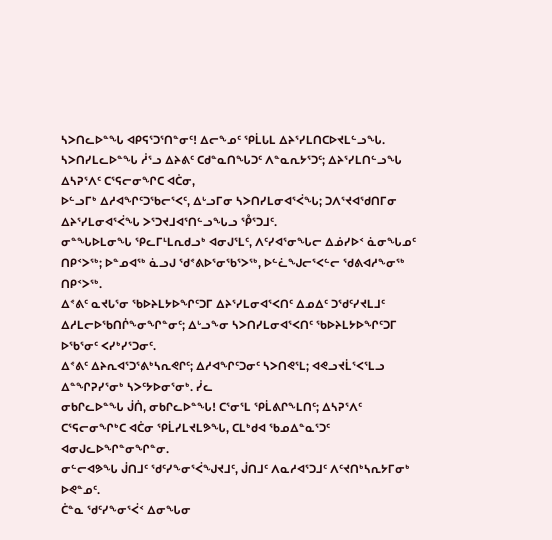ᓴᐳᑎᓚᐅᓐᖓ ᐊᑭᕋᕐᑐᕐᑎᓐᓂᑦ! ᐃᓕᖕᓄᑦ ᕿᒫᒐᒪ ᐃᔨᕐᓯᒪᑎᑕᐅᔪᒪᓪᓗᖓ.
ᓴᐳᑎᓯᒪᓚᐅᓐᖓ ᓲᕐᓗ ᐃᔨᕕᑦ ᑕᑯᓐᓇᑎᖓᑐᑦ ᐱᓐᓇᕆᔭᕐᑐᑦ; ᐃᔨᕐᓯᒪᑎᓪᓗᖓ ᐃᓴᕈᕐᐱᑦ ᑕᕐᕋᓕᓂᖏᑕ ᐊᑖᓂ,
ᐅᓪᓗᒥᒃ ᐃᓱᐊᖏᑦᑐᖃᓕᕐᐸᑦ, ᐃᒡᓗᒥᓂ ᓴᐳᑎᓯᒪᓂᐊᕐᐹᖓ; ᑐᐱᕐᔪᐊᖁᑎᒥᓂ ᐃᔨᕐᓯᒪᓂᐊᕐᐹᖓ ᐳᕐᑐᔪᒧᐊᕐᑎᓪᓗᖓᓗ ᕾᕐᑐᒧᑦ.
ᓂᓐᖓᐅᒪᓂᖓ ᕿᓚᒥᒻᒪᕆᑯᓗᒃ ᐊᓂᒍᕐᒪᑦ, ᐱᑦᓯᐊᕐᓂᖓᓕ ᐃᓅᓯᐅᑉ ᓈᓂᖓᓄᑦ ᑎᑭᑉᐳᖅ; ᐅᓐᓄᐊᖅ ᓈᓗᒍ ᖁᕝᕕᐅᕐᓂᖃᕐᐳᖅ, ᐅᓪᓛᖑᓕᕐᐸᓪᓕ ᖁᕕᐊᓱᖕᓂᖅ ᑎᑭᑉᐳᖅ.
ᐃᕝᕕᑦ ᓇᔪᒐᕐᓂ ᖃᐅᔨᒪᔭᐅᖏᑦᑐᒥ ᐃᔨᕐᓯᒪᓂᐊᕐᐸᑎᑦ ᐃᓄᐃᑦ ᑐᖁᑦᓯᔪᒪᒧᑦ ᐃᓱᒪᓕᐅᖃᑎᒌᖕᓂᖏᓐᓂᑦ; ᐃᒡᓗᖕᓂ ᓴᐳᑎᓯᒪᓂᐊᕐᐸᑎᑦ ᖃᐅᔨᒪᔭᐅᖏᑦᑐᒥ ᐅᖃᕐᓂᑦ ᐸᓯᒃᓯᕐᑐᓂᑦ.
ᐃᕝᕕᑦ ᐃᔨᕆᐊᕐᑐᕐᕕᒃᓴᕆᕙᒋᑦ; ᐃᓱᐊᖏᑦᑐᓂᑦ ᓴᐳᑎᕙᕐᒪ; ᐊᕙᓗᔪᒫᕐᐸᕐᒪᓗ ᐃᓐᖏᕈᓯᕐᓂᒃ ᓴᐳᑦᔭᐅᓂᕐᓂᒃ. ᓰᓚ
ᓂᑲᒋᓚᐅᓐᖓ ᒎᑏ, ᓂᑲᒋᓚᐅᓐᖓ! ᑕᕐᓂᕐᒪ ᕿᒫᕕᒋᖕᒪᑎᑦ; ᐃᓴᕈᕐᐱᑦ ᑕᕐᕋᓕᓂᖏᒃᑕ ᐊᑖᓂ ᕿᒫᓯᒪᔪᒪᕗᖓ, ᑕᒪᒃᑯᐊ ᖃᓄᐃᓐᓇᕐᑐᑦ ᐊᓂᒍᓚᐅᖏᓐᓂᖏᓐᓂ.
ᓂᓪᓕᐊᕗᖓ ᒎᑎᒧᑦ ᖁᑦᓯᖕᓂᕐᐹᖑᔪᒧᑦ, ᒎᑎᒧᑦ ᐱᓇᓱᐊᕐᑐᒧᑦ ᐱᑦᔪᑎᒃᓴᕆᔭᒥᓂᒃ ᐅᕙᓐᓄᑦ.
ᑖᓐᓇ ᖁᑦᓯᖕᓂᕐᐹᑉ ᐃᓂᖓᓂ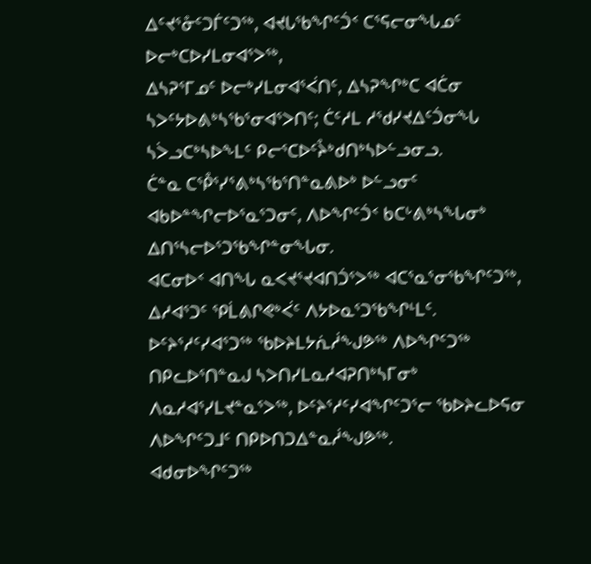ᐃᑦᔪᕐᓁᑦᑐᒦᑦᑐᖅ, ᐊᔪᒐᖃᖏᑦᑑᑉ ᑕᕐᕋᓕᓂᖓᓄᑦ ᐅᓕᒃᑕᐅᓯᒪᓂᐊᕐᐳᖅ,
ᐃᓴᕈᕐᒥᓄᑦ ᐅᓕᒃᓯᒪᓂᐊᕐᐹᑎᑦ, ᐃᓴᕈᖏᒃᑕ ᐊᑖᓂ ᓴᐳᑦᔭᐅᕕᒃᓴᖃᕐᓂᐊᕐᐳᑎᑦ; ᑖᑦᓱᒪ ᓱᖁᓯᔪᐃᑦᑑᓂᖓ ᓴᐴᓗᑕᒃᓴᐅᖕᒪᑦ ᑭᓕᕐᑕᐅᑦᔧᒃᑯᑎᒃᓴᐅᓪᓗᓂᓗ.
ᑖᓐᓇ ᑕᕾᕐᓯᕐᕕᒃᓴᖃᕐᑎᓐᓇᕕᐅᒃ ᐅᓪᓗᓂᑦ ᐊᑲᐅᓐᖏᓕᐅᕐᓇᕐᑐᓂᑦ, ᐱᐅᖏᑦᑑᑉ ᑲᑕᒡᕕᒃᓴᖓᓂᒃ ᐃᑎᕐᓴᓕᐅᕐᑐᖃᖏᓐᓂᖓᓂ.
ᐊᑕᓂᐅᑉ ᐊᑎᖓ ᓇᐸᔪᕐᔪᐊᑎᑑᕐᐳᖅ ᐊᑕᕐᓇᕐᓂᖃᖏᑦᑐᖅ, ᐃᓱᐊᕐᑐᑦ ᕿᒫᕕᒋᕙᒃᐹᑦ ᐱᔭᐅᓇᕐᑐᖃᖏᒻᒪᑦ.
ᐅᑦᔨᕐᓱᑦᓯᐊᕐᑐᖅ ᖃᐅᔨᒪᔭᕇᓲᖑᕗᖅ ᐱᐅᖏᑦᑐᖅ ᑎᑭᓚᐅᕐᑎᓐᓇᒍ ᓴᐳᑎᓯᒪᓇᓱᐊᕈᑎᒃᓴᒥᓂᒃ ᐱᓇᓱᐊᕐᓯᒪᔪᓐᓇᕐᐳᖅ, ᐅᑦᔨᕐᓱᑦᓯᐊᖏᑦᑐᕐᓕ ᖃᐅᔨᓚᐅᕋᓂ ᐱᐅᖏᑦᑐᒧᑦ ᑎᑭᐅᑎᑐᐃᓐᓇᓲᖑᕗᖅ.
ᐊᑯᓂᐅᖏᑦᑐᖅ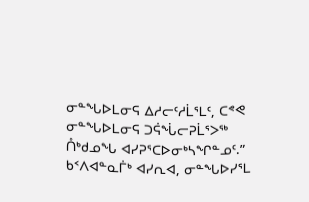ᓂᓐᖓᐅᒪᓂᕋ ᐃᓱᓕᑦᓱᒫᕐᒪᑦ, ᑕᕝᕙ ᓂᓐᖓᐅᒪᓂᕋ ᑐᕌᖔᓕᕈᒫᕐᐳᖅ ᑍᒃᑯᓄᖓ ᐊᓯᕈᕐᑕᐅᓂᒃᓴᖏᓐᓄᑦ.”
ᑲᑉᐱᐊᓐᓇᒦᒃ ᐊᓯᕆᐊ, ᓂᓐᖓᐅᓯᕐᒪ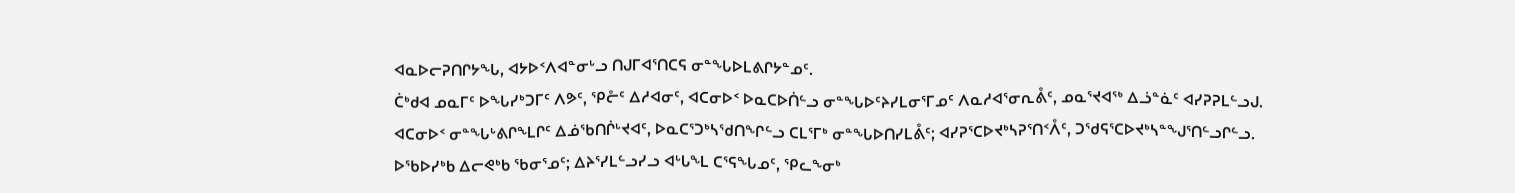ᐊᓇᐅᓕᕈᑎᒋᔭᖓ, ᐊᔭᐅᑉᐱᐊᓐᓂᒡᓗ ᑎᒍᒥᐊᕐᑎᑕᕋ ᓂᓐᖓᐅᒪᕕᒋᔭᓐᓄᑦ.
ᑖᒃᑯᐊ ᓄᓇᒥᑦ ᐅᖓᓯᒃᑐᒥᑦ ᐱᕗᑦ, ᕿᓔᑦ ᐃᓱᐊᓂᑦ, ᐊᑕᓂᐅᑉ ᐅᓇᑕᐅᑏᓪᓗ ᓂᓐᖓᐅᑦᔨᓯᒪᓂᕐᒥᓄᑦ ᐱᓇᓱᐊᕐᓂᕆᕔᑦ, ᓄᓇᕐᔪᐊᖅ ᐃᓘᓐᓈᑦ ᐊᓯᕈᕈᒪᓪᓗᒍ.
ᐊᑕᓂᐅᑉ ᓂᓐᖓᒡᕕᒋᖕᒪᒋᑦ ᐃᓅᖃᑎᒌᒡᔪᐊᑦ, ᐅᓇᑕᕐᑐᒃᓴᖁᑎᖏᓪᓗ ᑕᒪᕐᒥᒃ ᓂᓐᖓᐅᑎᓯᒪᕔᑦ; ᐊᓯᕈᕐᑕᐅᔪᒃᓴᕈᕐᑎᑉᐰᑦ, ᑐᖁᕋᕐᑕᐅᔪᒃᓴᓐᖑᕐᑎᓪᓗᒋᓪᓗ.
ᐅᖃᐅᓯᒃᑲ ᐃᓕᕙᒃᑲ ᖃᓂᕐᓄᑦ; ᐃᔨᕐᓯᒪᓪᓗᓯᓗ ᐊᒡᒐᖕᒪ ᑕᕐᕋᖓᓄᑦ, ᕿᓚᖕᓂᒃ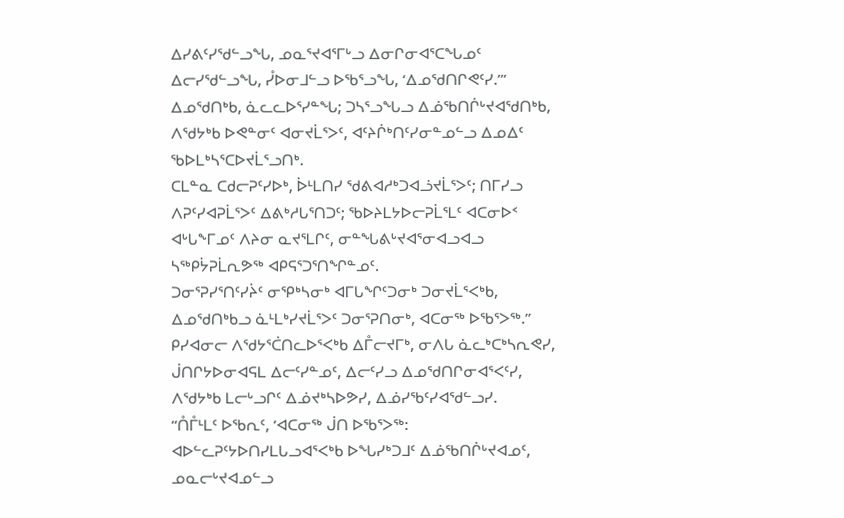ᐃᓯᕕᑦᓯᖁᓪᓗᖓ, ᓄᓇᕐᔪᐊᕐᒥᒡᓗ ᐃᓂᒋᓂᐊᕐᑕᖓᓄᑦ ᐃᓕᓯᖁᓪᓗᖓ, ᓮᐅᓂᒧᓪᓗ ᐅᖃᕐᓗᖓ, ‘ᐃᓄᖁᑎᒋᕙᑦᓯ.’”
ᐃᓄᖁᑎᒃᑲ, ᓈᓚᓚᐅᕐᓯᓐᖓ; ᑐᓴᕐᓗᖓᓗ ᐃᓅᖃᑎᒌᒡᔪᐊᖁᑎᒃᑲ, ᐱᖁᔭᒃᑲ ᐅᕙᓐᓂᑦ ᐊᓂᔪᒫᕐᐳᑦ, ᐊᑦᔨᒌᒃᑎᑦᓯᓂᓐᓄᓪᓗ ᐃᓄᐃᑦ ᖃᐅᒪᒃᓴᕐᑕᐅᔪᒫᕐᓗᑎᒃ.
ᑕᒪᓐᓇ ᑕᑯᓕᕈᑦᓯᐅᒃ, ᐆᒻᒪᑎᓯ ᖁᕕᐊᓱᒃᑐᐊᓘᔪᒫᕐᐳᑦ; ᑎᒥᓯᓗ ᐱᕈᑦᓯᐊᕈᒫᕐᐳᑦ ᐃᕕᒃᓱᒐᕐᑎᑐᑦ; ᖃᐅᔨᒪᔭᐅᓕᕈᒫᕐᒪᑦ ᐊᑕᓂᐅᑉ ᐊᒡᒐᖕᒥᓄᑦ ᐱᔨᓂ ᓇᔪᕐᒪᒋᑦ, ᓂᓐᖓᕕᒡᔪᐊᕐᓂᐊᓗᐊᓗ ᓴᖅᑭᔮᕈᒫᕆᕗᖅ ᐊᑭᕋᕐᑐᕐᑎᖏᓐᓄᑦ.
ᑐᓂᕐᕈᓯᕐᑎᑦᓯᔩᑦ ᓂᕿᒃᓴᓂᒃ ᐊᒥᒐᖏᑦᑐᓂᒃ ᑐᓂᔪᒫᕐᐸᒃᑲ, ᐃᓄᖁᑎᒃᑲᓗ ᓈᒻᒪᒃᓯᔪᒫᕐᐳᑦ ᑐᓂᕐᕈᑎᓂᒃ, ᐊᑕᓂᖅ ᐅᖃᕐᐳᖅ.”
ᑭᓯᐊᓂᓕ ᐱᖁᔭᕐᑖᑎᓚᐅᕐᐸᒃᑲ ᐃᒤᓕᔪᒥᒃ, ᓂᐱᒐ ᓈᓚᒃᑕᒃᓴᕆᕙᓯ, ᒎᑎᒋᔭᐅᓂᐊᕋᒪ ᐃᓕᑦᓯᓐᓄᑦ, ᐃᓕᑦᓯᓗ ᐃᓄᖁᑎᒋᓂᐊᕐᐸᑦᓯ, ᐱᖁᔭᒃᑲ ᒪᓕᒡᓗᒋᑦ ᐃᓅᔪᒃᓴᐅᕗᓯ, ᐃᓅᓯᖃᑦᓯᐊᖁᓪᓗᓯ.
“ᑍᒤᒻᒪᑦ ᐅᖃᕆᑦ, ‘ᐊᑕᓂᖅ ᒎᑎ ᐅᖃᕐᐳᖅ: ᐊᐅᓪᓚᕈᑦᔭᐅᑎᓯᒪᒐᓗᐊᕐᐸᒃᑲ ᐅᖓᓯᒃᑐᒧᑦ ᐃᓅᖃᑎᒌᒡᔪᐊᓄᑦ, ᓄᓇᓕᒡᔪᐊᓄᓪᓗ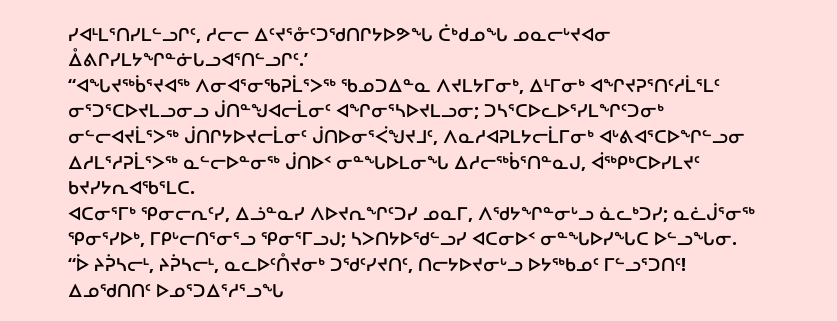ᓯᐊᒻᒪᕐᑎᓯᒪᓪᓗᒋᑦ, ᓱᓕᓕ ᐃᑦᔪᕐᓁᑦᑐᖁᑎᒋᔭᐅᕗᖓ ᑖᒃᑯᓄᖓ ᓄᓇᓕᒡᔪᐊᓂ ᐂᕕᒋᓯᒪᔭᖏᓐᓃᒐᓗᐊᕐᑎᓪᓗᒋᑦ.’
“ᐊᖓᔪᖅᑳᕐᔪᐊᖅ ᐱᓂᐊᕐᓂᖃᕈᒫᕐᐳᖅ ᖃᓄᑐᐃᓐᓇ ᐱᔪᒪᔭᒥᓂᒃ, ᐃᒻᒥᓂᒃ ᐊᖏᔪᕈᕐᑎᑦᓱᒫᕐᒪᑦ ᓂᕐᑐᕐᑕᐅᔪᒪᓗᓂᓗ ᒎᑎᓐᖑᐊᓕᒫᓂᑦ ᐊᖏᓂᕐᓴᐅᔪᒪᓗᓂ; ᑐᓴᕐᑕᐅᓚᐅᕐᓯᒪᖏᑦᑐᓂᒃ ᓂᓪᓕᐊᔪᒫᕐᐳᖅ ᒎᑎᒋᔭᐅᔪᓕᒫᓂᑦ ᒎᑎᐅᓂᕐᐹᖑᔪᒧᑦ, ᐱᓇᓱᐊᕈᒪᔭᓕᒫᒥᓂᒃ ᐊᒡᕕᐊᕐᑕᐅᖏᓪᓗᓂ ᐃᓱᒪᕐᓱᕈᒫᕐᐳᖅ ᓇᓪᓕᐅᓐᓂᖅ ᒎᑎᐅᑉ ᓂᓐᖓᐅᒪᓂᖓ ᐃᓱᓕᖅᑳᕐᑎᓐᓇᒍ, ᐋᖅᑭᒃᑕᐅᓯᒪᔪᑦ ᑲᔪᓯᔭᕆᐊᖃᕐᒪᑕ.
ᐊᑕᓂᕐᒥᒃ ᕿᓂᓕᕆᑦᓯ, ᐃᓘᓐᓇᓯ ᐱᐅᔪᕆᖏᑦᑐᓯ ᓄᓇᒥ, ᐱᖁᔭᖏᓐᓂᒡᓗ ᓈᓚᒃᑐᓯ; ᓇᓛᒎᕐᓂᖅ ᕿᓂᕐᓯᐅᒃ, ᒥᑭᒡᓕᑎᕐᓂᕐᓗ ᕿᓂᕐᒥᓗᒍ; ᓴᐳᑎᔭᐅᖁᓪᓗᓯ ᐊᑕᓂᐅᑉ ᓂᓐᖓᐅᓯᖓᑕ ᐅᓪᓗᖓᓂ.
“ᐆ ᔨᕉᓴᓕᒻ, ᔨᕉᓴᓕᒻ, ᓇᓚᐅᑦᑍᔪᓂᒃ ᑐᖁᑦᓯᔪᑎᑦ, ᑎᓕᔭᐅᔪᓂᒡᓗ ᐅᔭᖅᑲᓄᑦ ᒥᓪᓗᕐᑐᑎᑦ! ᐃᓄᖁᑎᑎᑦ ᐅᓄᕐᑐᐃᕐᓱᕐᓗᖓ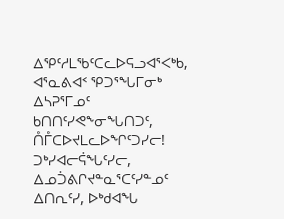ᐃᕿᑦᓱᒪᖃᑦᑕᓚᐅᕋᓗᐊᕐᐸᒃᑲ, ᐊᕐᓇᕕᐊᑉ ᕿᑐᕐᖓᒥᓂᒃ ᐃᓴᕈᕐᒥᓄᑦ ᑲᑎᑎᑦᓯᕙᖕᓂᖓᑎᑐᑦ, ᑍᒤᑕᐅᔪᒪᓚᐅᖏᑦᑐᓯᓕ!
ᑐᒃᓯᐊᓕᕌᖓᑦᓯᓕ, ᐃᓄᑑᕕᒋᔪᓐᓇᕐᑕᑦᓯᓐᓄᑦ ᐃᑎᕆᑦᓯ, ᐅᒃᑯᐊᖓ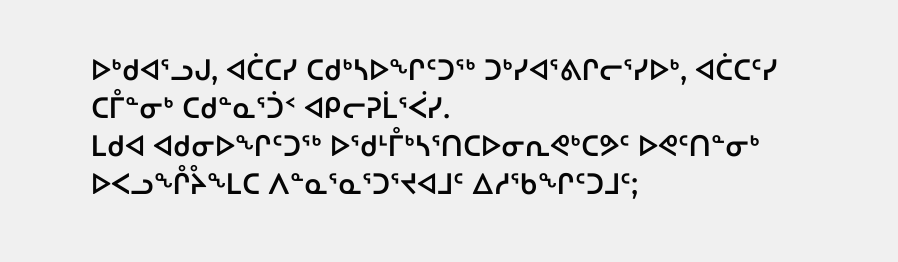ᐅᒃᑯᐊᕐᓗᒍ, ᐊᑖᑕᓯ ᑕᑯᒃᓴᐅᖏᑦᑐᖅ ᑐᒃᓯᐊᕐᕕᒋᓕᕐᓯᐅᒃ, ᐊᑖᑕᑦᓯ ᑕᒤᓐᓂᒃ ᑕᑯᓐᓇᕐᑑᑉ ᐊᑭᓕᕈᒫᕐᐹᓯ.
ᒪᑯᐊ ᐊᑯᓂᐅᖏᑦᑐᖅ ᐅᖁᒻᒤᒃᓴᕐᑎᑕᐅᓂᕆᕙᒃᑕᕗᑦ ᐅᕙᑦᑎᓐᓂᒃ ᐅᐸᓗᖕᒊᔧᖕᒪᑕ ᐱᓐᓇᕐᓇᕐᑐᕐᔪᐊᒧᑦ ᐃᓱᖃᖏᑦᑐᒧᑦ;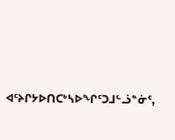ᐊᑦᔨᒋᔭᐅᑎᑕᒃᓴᐅᖏᑦᑐᒧᓪᓘᓐᓃᑦ,